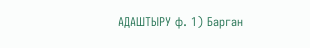АДАШТЫРУ ф. 1) Барган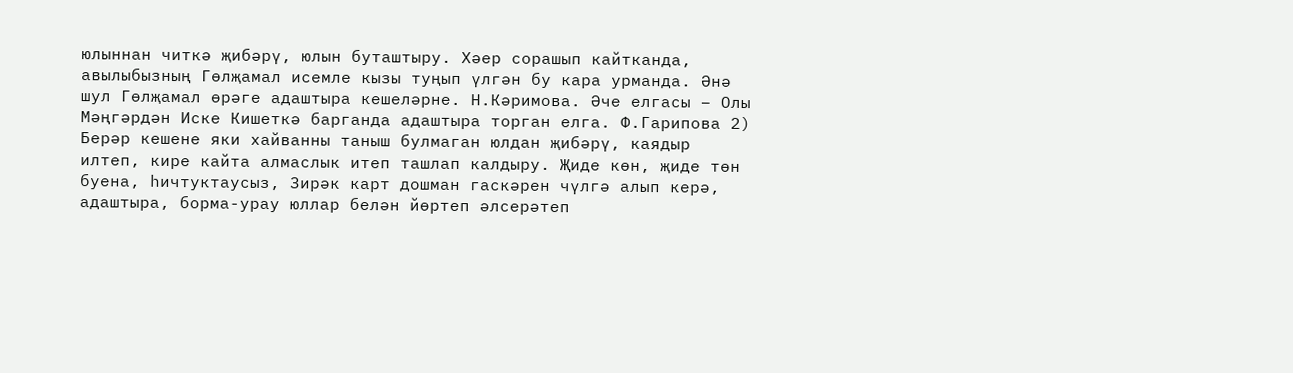юлыннан читкә җибәрү, юлын буташтыру. Хәер сорашып кайтканда, авылыбызның Гөлҗамал исемле кызы туңып үлгән бу кара урманда. Әнә шул Гөлҗамал өрәге адаштыра кешеләрне. Н.Кәримова. Әче елгасы – Олы Мәңгәрдән Иске Кишеткә барганда адаштыра торган елга. Ф.Гарипова 2) Берәр кешене яки хайванны таныш булмаган юлдан җибәрү, каядыр илтеп, кире кайта алмаслык итеп ташлап калдыру. Җиде көн, җиде төн буена, һичтуктаусыз, Зирәк карт дошман гаскәрен чүлгә алып керә, адаштыра, борма-урау юллар белән йөртеп әлсерәтеп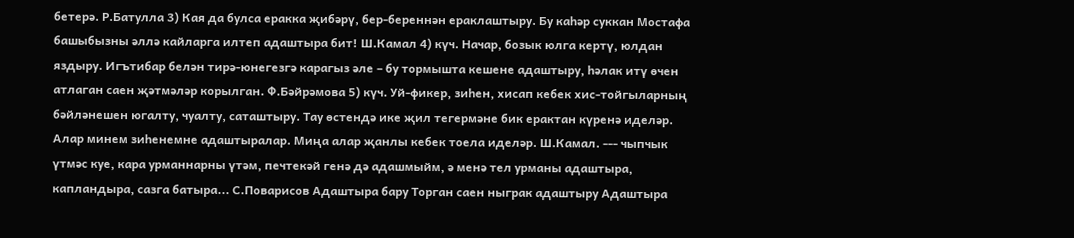бетерә. Р.Батулла 3) Кая да булса еракка җибәрү, бер-береннән ераклаштыру. Бу каһәр суккан Мостафа башыбызны әллә кайларга илтеп адаштыра бит! Ш.Камал 4) күч. Начар, бозык юлга кертү, юлдан яздыру. Игътибар белән тирә-юнегезгә карагыз әле – бу тормышта кешене адаштыру, һәлак итү өчен атлаган саен җәтмәләр корылган. Ф.Бәйрәмова 5) күч. Уй-фикер, зиһен, хисап кебек хис-тойгыларның бәйләнешен югалту, чуалту, саташтыру. Тау өстендә ике җил тегермәне бик ерактан күренә иделәр. Алар минем зиһенемне адаштыралар. Миңа алар җанлы кебек тоела иделәр. Ш.Камал. --- чыпчык үтмәс куе, кара урманнарны үтәм, печтекәй генә дә адашмыйм, ә менә тел урманы адаштыра, капландыра, сазга батыра... С.Поварисов Адаштыра бару Торган саен ныграк адаштыру Адаштыра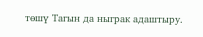төшү Тагын да ныграк адаштыру.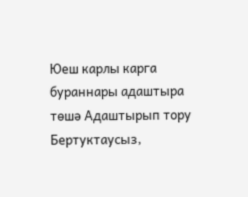Юеш карлы карга бураннары адаштыра төшә Адаштырып тору Бертуктаусыз,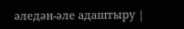әледән-әле адаштыру |